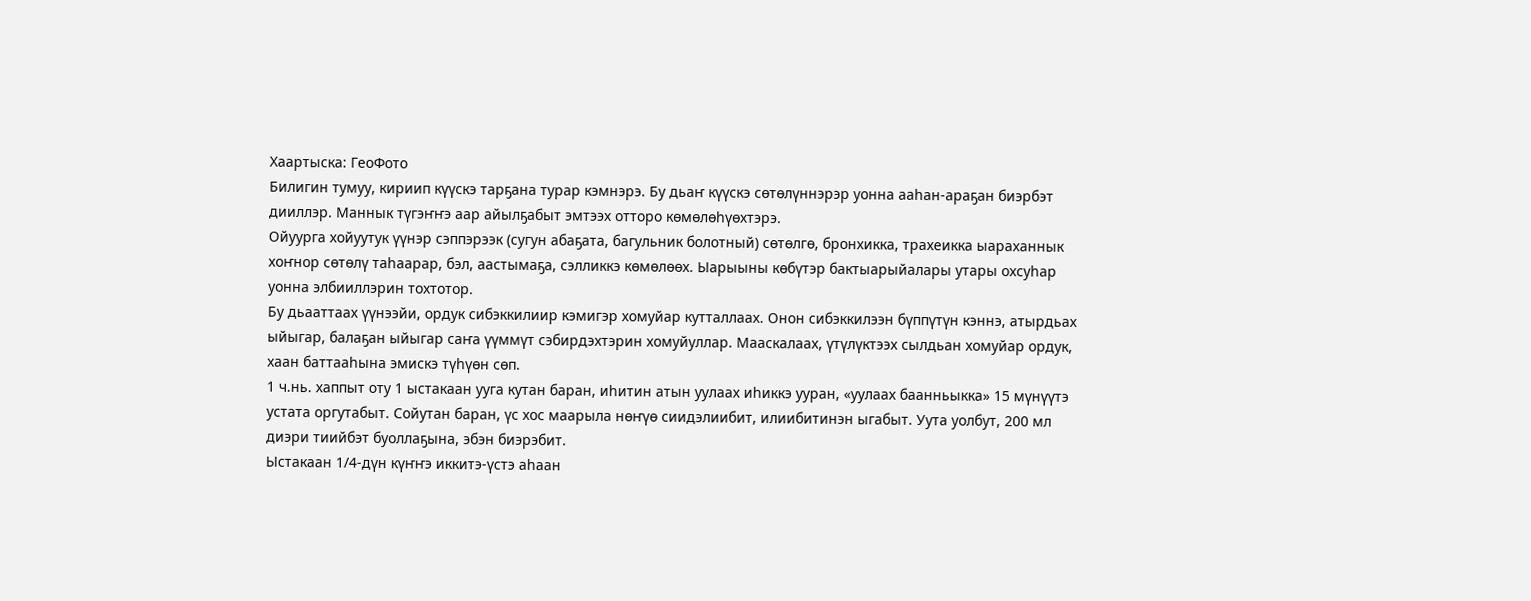Хаартыска: ГеоФото
Билигин тумуу, кириип күүскэ тарҕана турар кэмнэрэ. Бу дьаҥ күүскэ сөтөлүннэрэр уонна ааһан-араҕан биэрбэт дииллэр. Маннык түгэҥҥэ аар айылҕабыт эмтээх отторо көмөлөһүөхтэрэ.
Ойуурга хойуутук үүнэр сэппэрээк (сугун абаҕата, багульник болотный) сөтөлгө, бронхикка, трахеикка ыараханнык хоҥнор сөтөлү таһаарар, бэл, аастымаҕа, сэлликкэ көмөлөөх. Ыарыыны көбүтэр бактыарыйалары утары охсуһар уонна элбииллэрин тохтотор.
Бу дьааттаах үүнээйи, ордук сибэккилиир кэмигэр хомуйар кутталлаах. Онон сибэккилээн бүппүтүн кэннэ, атырдьах ыйыгар, балаҕан ыйыгар саҥа үүммүт сэбирдэхтэрин хомуйуллар. Мааскалаах, үтүлүктээх сылдьан хомуйар ордук, хаан баттааһына эмискэ түһүөн сөп.
1 ч.нь. хаппыт оту 1 ыстакаан ууга кутан баран, иһитин атын уулаах иһиккэ ууран, «уулаах баанньыкка» 15 мүнүүтэ устата оргутабыт. Сойутан баран, үс хос маарыла нөҥүө сиидэлиибит, илиибитинэн ыгабыт. Уута уолбут, 200 мл диэри тиийбэт буоллаҕына, эбэн биэрэбит.
Ыстакаан 1/4-дүн күҥҥэ иккитэ-үстэ аһаан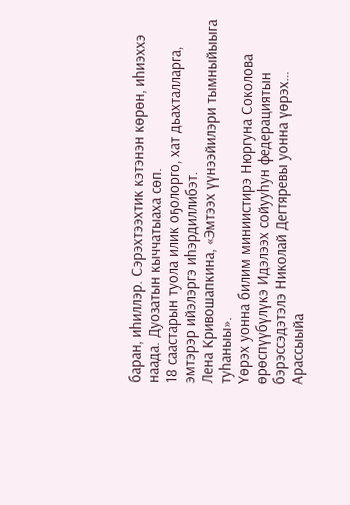баран, иһиллэр. Сэрэхтээхтик кэтэнэн көрөн, иһиэххэ наада. Дуозатын кыччатыаха сөп.
18 саастарын туола илик оҕолорго, хат дьахталларга, эмтэрэр ийэлэргэ иһэрдиллибэт.
Лена Кривошапкина, «Эмтээх үүнээйилэри тымныйыыга туһаныы».
Үөрэх уонна билим миниистирэ Нюргуна Соколова өрөспүүбүлүкэ Идэлээх сойууһун федерациятын бэрэссэдэтэлэ Николай Дегтяревы уонна үөрэх…
Арассыыйа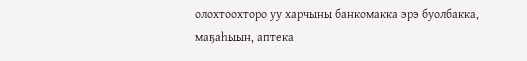олохтоохторо уу харчыны банкомакка эрэ буолбакка, маҕаһыын, аптека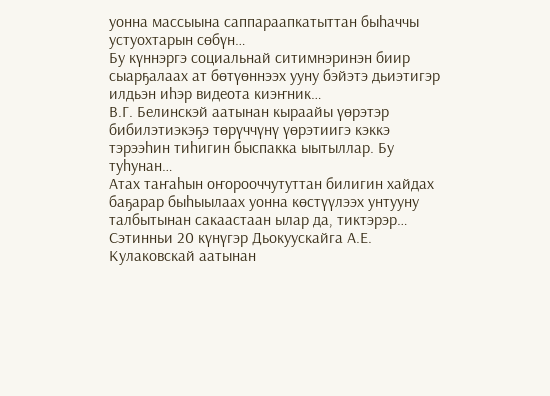уонна массыына саппараапкатыттан быһаччы устуохтарын сөбүн…
Бу күннэргэ социальнай ситимнэринэн биир сыарҕалаах ат бөтүөннээх ууну бэйэтэ дьиэтигэр илдьэн иһэр видеота киэҥник…
В.Г. Белинскэй аатынан кыраайы үөрэтэр бибилэтиэкэҕэ төрүччүнү үөрэтиигэ кэккэ тэрээһин тиһигин быспакка ыытыллар. Бу туһунан…
Атах таҥаһын оҥорооччутуттан билигин хайдах баҕарар быһыылаах уонна көстүүлээх унтууну талбытынан сакаастаан ылар да, тиктэрэр…
Сэтинньи 20 күнүгэр Дьокуускайга А.Е. Кулаковскай аатынан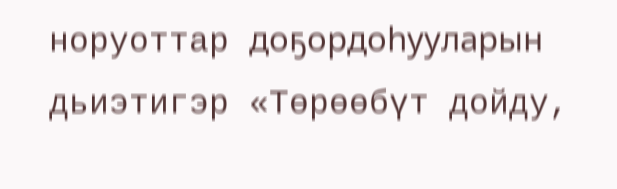норуоттар доҕордоһууларын дьиэтигэр «Төрөөбүт дойду,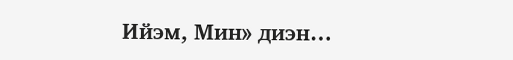Ийэм, Мин» диэн…